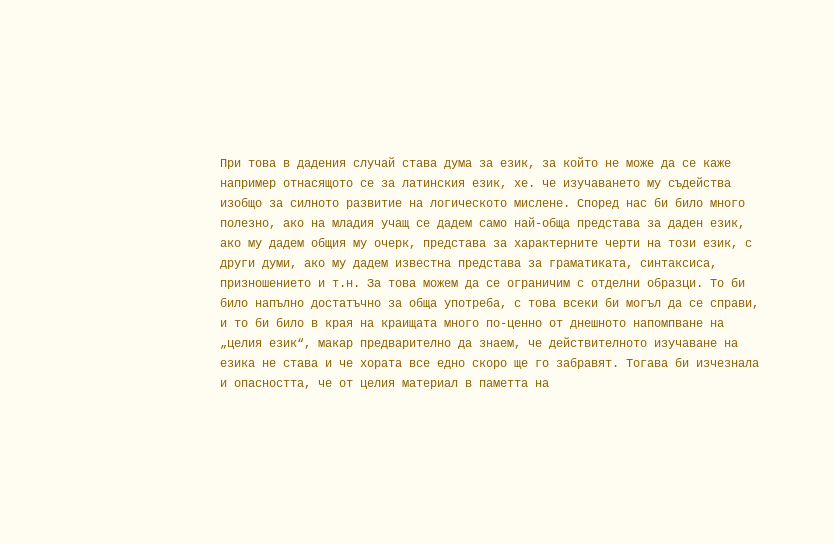При това в дадения случай става дума за език, за който не може да се каже например отнасящото се за латинския език, хе. че изучаването му съдейства изобщо за силното развитие на логическото мислене. Според нас би било много полезно, ако на младия учащ се дадем само най-обща представа за даден език, ако му дадем общия му очерк, представа за характерните черти на този език, с други думи, ако му дадем известна представа за граматиката, синтаксиса, призношението и т.н. За това можем да се ограничим с отделни образци. То би било напълно достатъчно за обща употреба, с това всеки би могъл да се справи, и то би било в края на краищата много по-ценно от днешното напомпване на „целия език“, макар предварително да знаем, че действителното изучаване на езика не става и че хората все едно скоро ще го забравят. Тогава би изчезнала и опасността, че от целия материал в паметта на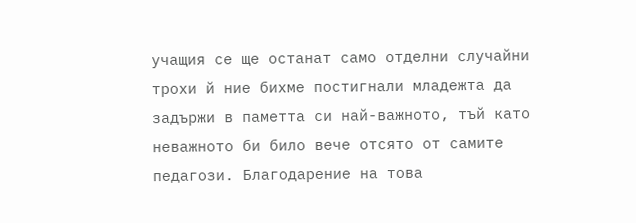учащия се ще останат само отделни случайни трохи й ние бихме постигнали младежта да задържи в паметта си най-важното, тъй като неважното би било вече отсято от самите педагози. Благодарение на това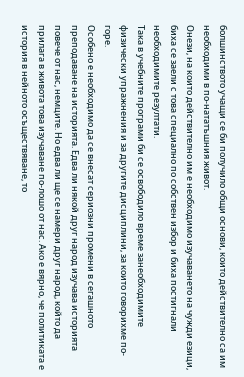болшинството учащи се би получило общи основи, които действително са им необходими в по-нататъшния живот.
Онези, на които действително им е необходимо изучаването на чужди езици, биха се заели с това специално по собствен избор и биха постигнали необходимите резултати.
Така в учебните програми би се освободило време занеобходимите физически упражнения и за другите дисциплини, за които говорихме по-горе.
Особено е необходимо да се внесат сериозни промени в сегашното преподаване на историята. Едва ли някой друг народ изучава историята повече от нас, немците. Но едва ли ще се намери друг народ, който да прилага в живота това изучаване по-лошо от нас. Ако е вярно, че политиката е история в нейното осъществяване, то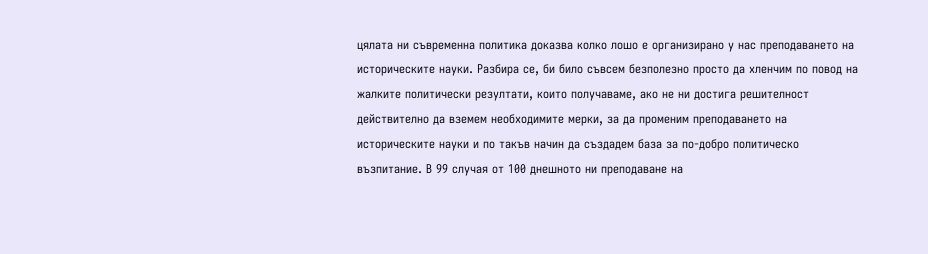цялата ни съвременна политика доказва колко лошо е организирано у нас преподаването на историческите науки. Разбира се, би било съвсем безполезно просто да хленчим по повод на жалките политически резултати, които получаваме, ако не ни достига решителност действително да вземем необходимите мерки, за да променим преподаването на историческите науки и по такъв начин да създадем база за по-добро политическо възпитание. В 99 случая от 100 днешното ни преподаване на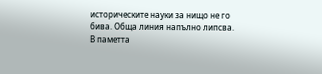историческите науки за нищо не го бива. Обща линия напълно липсва. В паметта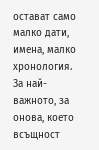остават само малко дати, имена, малко хронология. За най-важното, за онова, което всъщност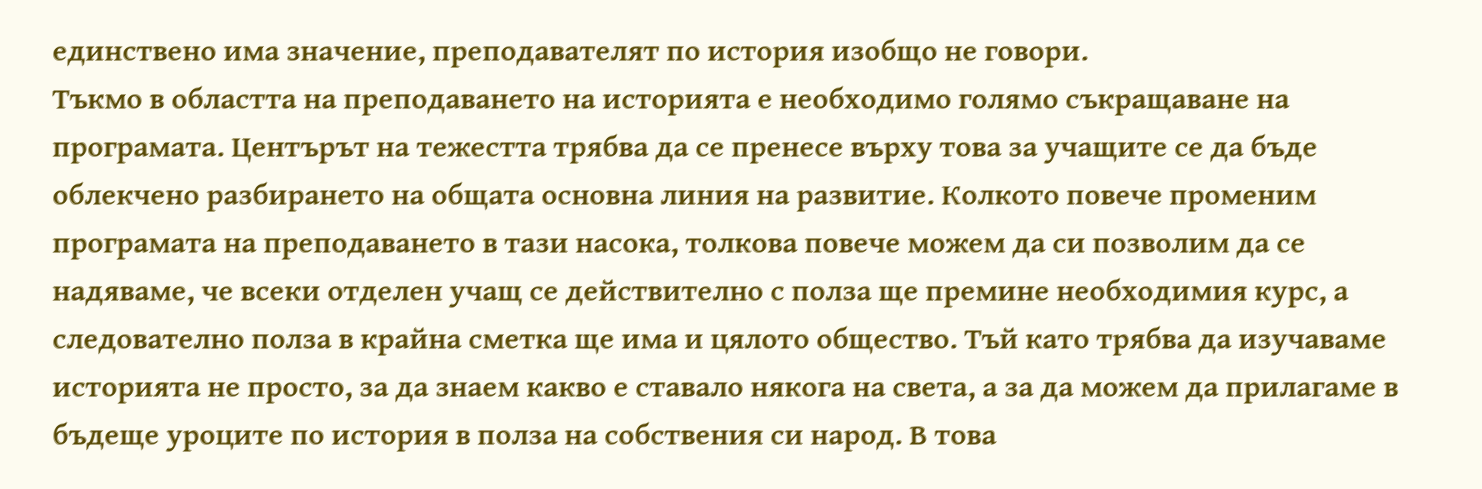единствено има значение, преподавателят по история изобщо не говори.
Тъкмо в областта на преподаването на историята е необходимо голямо съкращаване на програмата. Центърът на тежестта трябва да се пренесе върху това за учащите се да бъде облекчено разбирането на общата основна линия на развитие. Колкото повече променим програмата на преподаването в тази насока, толкова повече можем да си позволим да се надяваме, че всеки отделен учащ се действително с полза ще премине необходимия курс, а следователно полза в крайна сметка ще има и цялото общество. Тъй като трябва да изучаваме историята не просто, за да знаем какво е ставало някога на света, а за да можем да прилагаме в бъдеще уроците по история в полза на собствения си народ. В това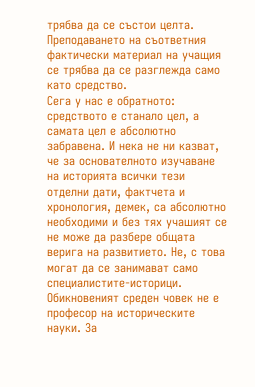трябва да се състои целта. Преподаването на съответния фактически материал на учащия се трябва да се разглежда само като средство.
Сега у нас е обратното: средството е станало цел, а самата цел е абсолютно забравена. И нека не ни казват, че за основателното изучаване на историята всички тези отделни дати, фактчета и хронология, демек, са абсолютно необходими и без тях учашият се не може да разбере общата верига на развитието. Не, с това могат да се занимават само специалистите-историци. Обикновеният среден човек не е професор на историческите науки. За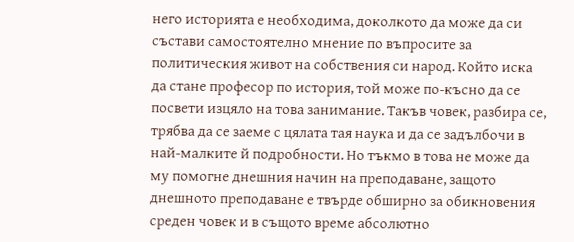него историята е необходима, доколкото да може да си състави самостоятелно мнение по въпросите за политическия живот на собствения си народ. Който иска да стане професор по история, той може по-късно да се посвети изцяло на това занимание. Такъв човек, разбира се, трябва да се заеме с цялата тая наука и да се задълбочи в най-малките й подробности. Но тъкмо в това не може да му помогне днешния начин на преподаване, защото днешното преподаване е твърде обширно за обикновения среден човек и в същото време абсолютно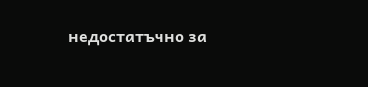недостатъчно за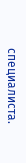специалиста.